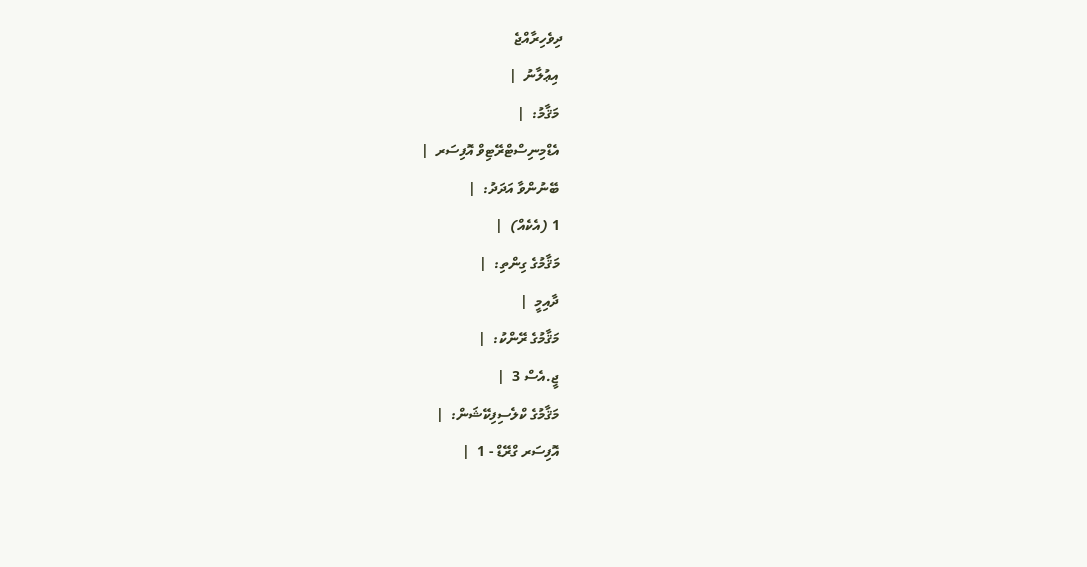ދިވެހިރާއްޖެ
 އިޢުލާނު  |
 މަޤާމު:  |
 އެޑްމިނިސްޓްރޭޓިވް އޮފިސަރ  |
 ބޭނުންވާ އަދަދު:  |
 1 (އެކެއް)  |
 މަޤާމުގެ ގިންތި:  |
 ދާއިމީ  |
 މަޤާމުގެ ރޭންކު:  |
 ޖީ.އެސް 3  |
 މަޤާމުގެ ކްލެސިފިކޭޝަން:  |
 އޮފިސަރ ގްރޭޑް - 1  |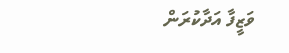ވަޒީފާ އަދާކުރަން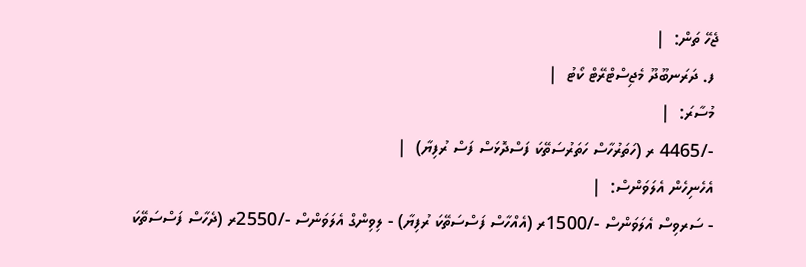ޖެހޭ ތަން:  |
 ފ. ދަރަނބޫދޫ މެޖިސްޓްރޭޓް ކޯޓު  |
 މުސާރަ:  |
 -/4465 ރ (ހަތަރުހާސް ހަތަރުސަތޭކަ ފަސްދޮޅަސް ފަސް ރުފިޔާ)  |
 އެހެނިހެން އެލަވަންސް:  |
 - ސަރވިސް އެލަވަންސް -/1500ރ (އެއްހާސް ފަސްސަތޭކަ ރުފިޔާ) - ލިވިންގް އެލަވަންސް -/2550ރ (ދެހާސް ފަސްސަތޭކަ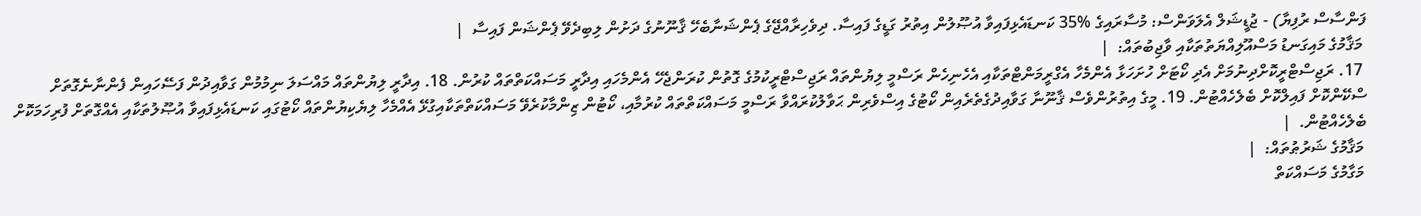ފަންސާސް ރުފިޔާ) - ޖުޑީޝަލް އެލަވަންސް: މުސާރައިގެ %35 ކަނޑައެޅިފައިވާ އުޞޫލުން އިތުރު ގަޑީގެ ފައިސާ. ދިވެހިރާއްޖޭގެ ޕެންޝަނާބެހޭ ޤާނޫނުގެ ދަށުން ލިބިދެވޭ ޕެންޝަން ފައިސާ  |
 މަޤާމުގެ މައިގަނޑު މަސްއޫލިއްޔަތުތަކާއި ވާޖިބުތައް:  |
 17. ރަޖިސްޓްރީކޮށްދިނުމަށް އެދި ކޯޓަށް ހުށަހަޅާ އެންމެހާ އެގްރީމަންޓްތަކާއި އެހެނިހެން ރަސްމީ ލިޔުންތައް ރަޖިސްޓްރީކުމުގެ ގޮތުން ކުރަންޖެހޭ އެންމެހައި އިދާރީ މަސައްކަތްތައް ކުރުން. 18. އިދާރީ ލިޔުންތައް މައްސަލަ ނިމުމުން ގަވާއިދުން ފަސޭހައިން ފެންނާނެގޮތަށް ސްކޭންކޮށް ފައިލްކޮށް ބެލެހެއްޓުން. 19. މީގެ އިތުރުންވެސް ޤާނޫނާ ގަވާއިދުގެތެރެއިން ކޯޓުގެ އިސްވެރިން ޙަވާލުކުރައްވާ ރަސްމީ މަސައްކަތްތައް ކުރުމާއި، ކޯޓުން ޒިންމާކުރެވޭ މަސައްކަތްތަކާއިގުޅޭ އެއްމެހާ ލިޔެކިޔުންތައް ކޯޓުގައި ކަނޑައެޅިފައިވާ އުޞޫލުތަކާއި އެއްގޮތަށް ފުރިހަމަކޮށް ބެލެހެއްޓުން.  |
 މަޤާމުގެ ޝަރުޠުތައް:  |
 މަގާމުގެ މަސައްކަތް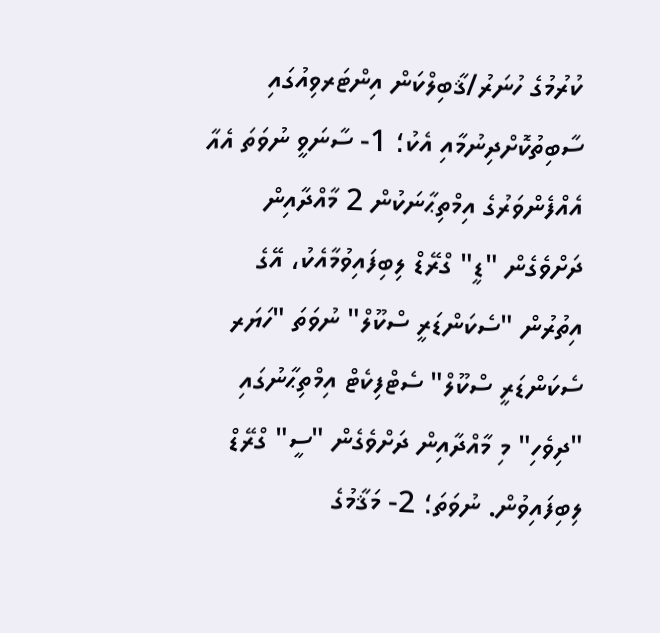ކުރުމުގެ ހުނަރު/ޤާބިލްކަން އިންޓަރވިއުގައި ސާބިތުކޮށްދިނުމާއި އެކު؛ 1- ސާނަވީ ނުވަތަ އެއާ އެއްފެންވަރުގެ އިމްތިޙާނަކުން 2 މާއްދާއިން ދަށްވެގެން "ޑީ" ގްރޭޑް ލިބިފައިވުމާއެކު، އޭގެ އިތުރުން "ސެކަންޑަރީ ސްކޫލް" ނުވަތަ "ހަޔަރ ސެކަންޑަރީ ސްކޫލް" ސެޓްފިކެޓް އިމްތިޙާނުގައި "ދިވެހި" މި މާއްދާއިން ދަށްވެގެން "ސީ" ގްރޭޑް ލިބިފައިވުން. ނުވަތަ؛ 2- މަޤާމުގެ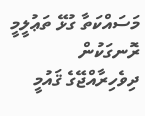މަސައްކަތާ ގުޅޭ ތަޢުލީމީ ރޮނގަކުން ދިވެހިރާއްޖޭގެ ޤައުމީ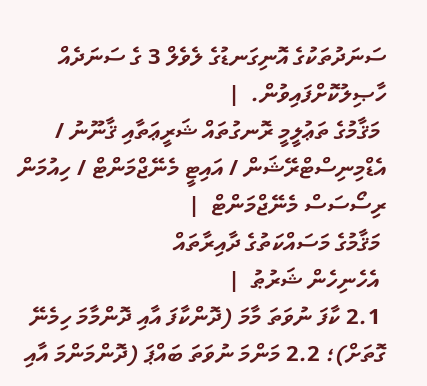ސަނަދުތަކުގެ އޮނިގަނޑުގެ ލެވެލް 3 ގެ ސަނަދެއް ހާޞިލުކޮށްފައިވުން.  |
 މަޤާމުގެ ތަޢުލީމީ ރޮނގުތައް ޝަރީޢަތާއި ޤާނޫނު / އެޑްމިނިސްޓްރޭޝަން / އައިޓީ މެނޭޖްމަންޓް / ހިއުމަން ރިސޯސަސް މެނޭޖްމަންޓް  |
 މަޤާމުގެ މަސައްކަތުގެ ދާއިރާތައް
 އެހެނިހެން ޝަރުޠު  |
 2.1 ކާފަ ނުވަތަ މާމަ (ދޮންކާފަ އާއި ދޮންމާމަ ހިމެނޭ ގޮތަށް)؛ 2.2 މަންމަ ނުވަތަ ބައްޕަ (ދޮންމަންމަ އާއި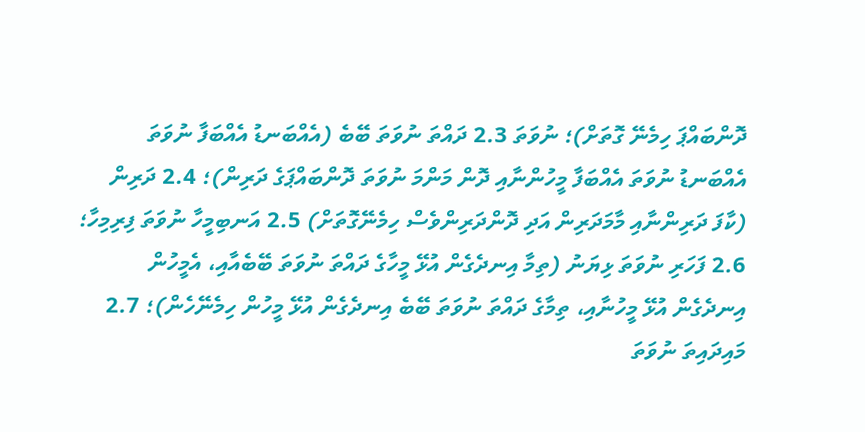ދޮންބައްޕަ ހިމެނޭ ގޮތަށް)؛ ނުވަތަ 2.3 ދައްތަ ނުވަތަ ބޭބެ (އެއްބަނޑު އެއްބަފާ ނުވަތަ އެއްބަނޑު ނުވަތަ އެއްބަފާ މީހުންނާއި ދޮން މަންމަ ނުވަތަ ދޮންބައްޕަގެ ދަރިން)؛ 2.4 ދަރިން (ކާފަ ދަރިންނާއި މާމަދަރިން އަދި ދޮންދަރިންވެސް ހިމެނޭގޮތަށް) 2.5 އަނބިމީހާ ނުވަތަ ފިރިމިހާ؛ 2.6 ފަހަރި ނުވަތަ ޅިޔަނު (ތިމާ އިނދެގެން އުޅޭ މީހާގެ ދައްތަ ނުވަތަ ބޭބެއާއި، އެމީހުން އިނދެގެން އުޅޭ މީހުނާއި، ތިމާގެ ދައްތަ ނުވަތަ ބޭބެ އިނދެގެން އުޅޭ މީހުން ހިމެނޭހެން)؛ 2.7 މައިދައިތަ ނުވަތަ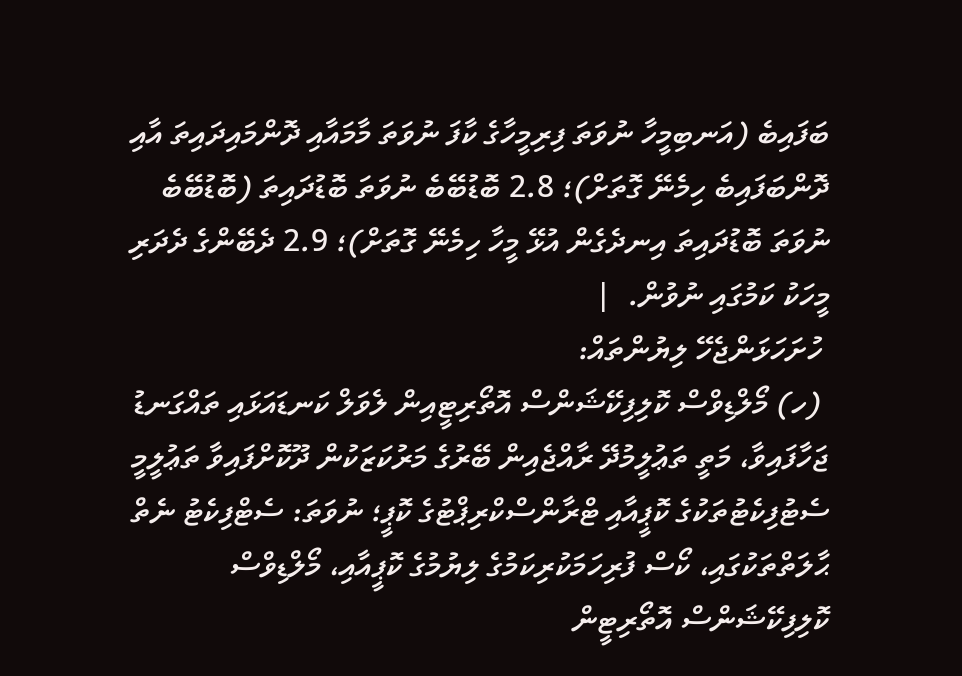ބަފައިބެ (އަނބިމީހާ ނުވަތަ ފިރިމީހާގެ ކާފަ ނުވަތަ މާމައާއި ދޮންމައިދައިތަ އާއި ދޮންބަފައިބެ ހިމެނޭ ގޮތަށް)؛ 2.8 ބޮޑުބޭބެ ނުވަތަ ބޮޑުދައިތަ (ބޮޑުބޭބެ ނުވަތަ ބޮޑުދައިތަ އިނދެގެން އުޅޭ މީހާ ހިމެނޭ ގޮތަށް)؛ 2.9 ދެބޭންގެ ދެދަރި މީހަކު ކަމުގައި ނުވުން.  |
 ހުށަހަޅަންޖެހޭ ލިޔުންތައް:
 (ހ) މޯލްޑިވްސް ކޮލިފިކޭޝަންސް އޮތޯރިޓީއިން ލެވަލް ކަނޑައަޅައި ތައްގަނޑު ޖަހާފައިވާ، މަތީ ތަޢުލީމުދޭ ރާއްޖެއިން ބޭރުގެ މަރުކަޒަކުން ދޫކޮށްފައިވާ ތަޢުލީމީ ސެޓުފިކެޓުތަކުގެ ކޮޕީއާއި ޓްރާންސްކްރިޕްޓުގެ ކޮޕީ؛ ނުވަތަ: ސެޓްފިކެޓު ނެތް ޙާލަތްތަކުގައި، ކޯސް ފުރިހަމަކުރިކަމުގެ ލިޔުމުގެ ކޮޕީއާއި، މޯލްޑިވްސް ކޮލިފިކޭޝަންސް އޮތޯރިޓީން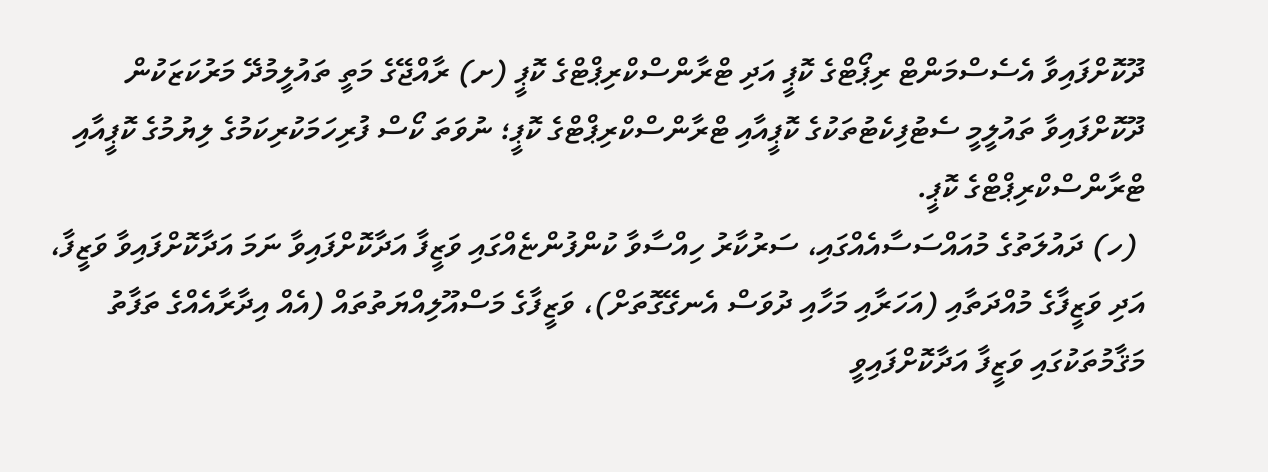ދޫކޮށްފައިވާ އެސެސްމަންޓް ރިޕޯޓްގެ ކޮޕީ އަދި ޓްރާންސްކްރިޕްޓްގެ ކޮޕީ (ށ) ރާއްޖޭގެ މަތީ ތައުލީމުދޭ މަރުކަޒަކުން ދޫކޮށްފައިވާ ތައުލީމީ ސެޓުފިކެޓުތަކުގެ ކޮޕީއާއި ޓްރާންސްކްރިޕްޓްގެ ކޮޕީ؛ ނުވަތަ ކޯސް ފުރިހަމަކުރިކަމުގެ ލިޔުމުގެ ކޮޕީއާއި ޓްރާންސްކްރިޕްޓްގެ ކޮޕީ.
 (ހ) ދައުލަތުގެ މުއައްސަސާއެއްގައި، ސަރުކާރު ހިއްސާވާ ކުންފުންޏެއްގައި ވަޒީފާ އަދާކޮށްފައިވާ ނަމަ އަދާކޮށްފައިވާ ވަޒީފާ، އަދި ވަޒީފާގެ މުއްދަތާއި (އަހަރާއި މަހާއި ދުވަސް އެނގޭގޮތަށް)، ވަޒީފާގެ މަސްއޫލިއްޔަތުތައް (އެއް އިދާރާއެއްގެ ތަފާތު މަޤާމުތަކުގައި ވަޒީފާ އަދާކޮށްފައިވީ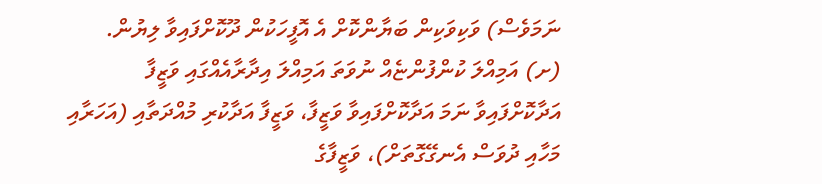ނަމަވެސް) ވަކިވަކިން ބަޔާންކޮށް އެ އޮފީހަކުން ދޫކޮށްފައިވާ ލިޔުން. (ށ) އަމިއްލަ ކުންފުންޏެއް ނުވަތަ އަމިއްލަ އިދާރާއެއްގައި ވަޒީފާ އަދާކޮށްފައިވާ ނަމަ އަދާކޮށްފައިވާ ވަޒީފާ، ވަޒީފާ އަދާކުރި މުއްދަތާއި (އަހަރާއި މަހާއި ދުވަސް އެނގޭގޮތަށް)، ވަޒީފާގެ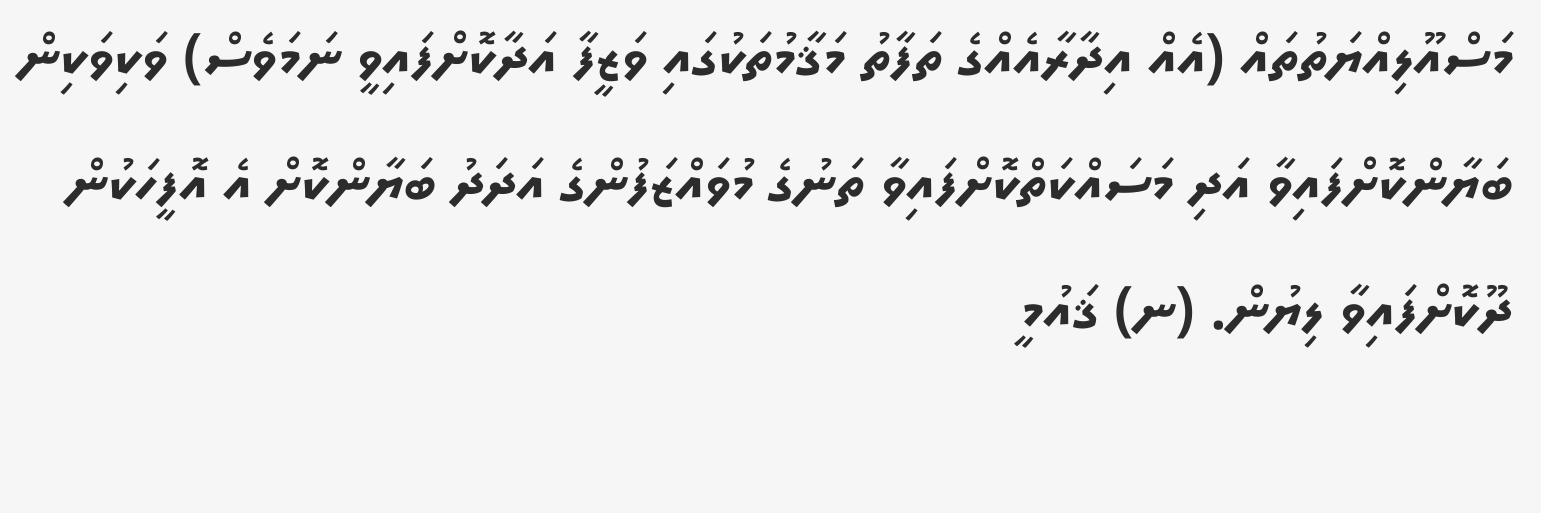މަސްއޫލިއްޔަތުތައް (އެއް އިދާރާއެއްގެ ތަފާތު މަޤާމުތަކުގައި ވަޒީފާ އަދާކޮށްފައިވީ ނަމަވެސް) ވަކިވަކިން ބަޔާންކޮށްފައިވާ އަދި މަސައްކަތްކޮށްފައިވާ ތަނުގެ މުވައްޒަފުންގެ އަދަދު ބަޔާންކޮށް އެ އޮފީހަކުން ދޫކޮށްފައިވާ ލިޔުން. (ނ) ޤައުމީ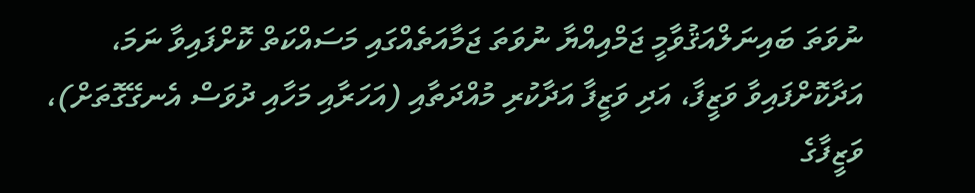ނުވަތަ ބައިނަލްއަޤުވާމީ ޖަމްއިއްޔާ ނުވަތަ ޖަމާއަތެއްގައި މަސައްކަތް ކޮށްފައިވާ ނަމަ، އަދާކޮށްފައިވާ ވަޒީފާ، އަދި ވަޒީފާ އަދާކުރި މުއްދަތާއި (އަހަރާއި މަހާއި ދުވަސް އެނގޭގޮތަށް)، ވަޒީފާގެ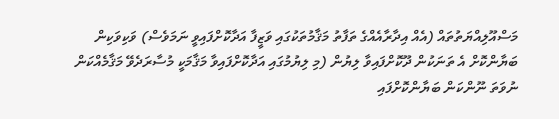މަސްއޫލިއްޔަތުތައް (އެއް އިދާރާއެއްގެ ތަފާތު މަޤާމުތަކުގައި ވަޒީފާ އަދާކޮށްފައިވީ ނަމަވެސް) ވަކިވަކިން ބަޔާންކޮށް އެ ތަނަކުން ދޫކޮށްފައިވާ ލިޔުން (މި ލިޔުމުގައި އަދާކޮށްފައިވާ މަޤާމަކީ މުސާރަދެވޭ މަޤާމެއްކަން ނުވަތަ ނޫންކަން ބަޔާންކޮށްފައި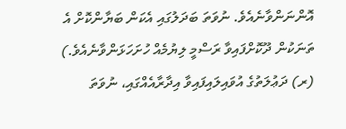އޮންނަންވާނެއެވެ. ނުވަތަ ބަދަލުގައި އެކަން ބަޔާންކޮށް އެ ތަނަކުން ދޫކޮށްފައިވާ ރަސްމީ ލިޔުމެއް ހުށަހަޅަންވާނެއެވެ.) (ރ) ދަޢުލަތުގެ އުވައިލައިފައިވާ އިދާރާއެއްގައި، ނުވަތަ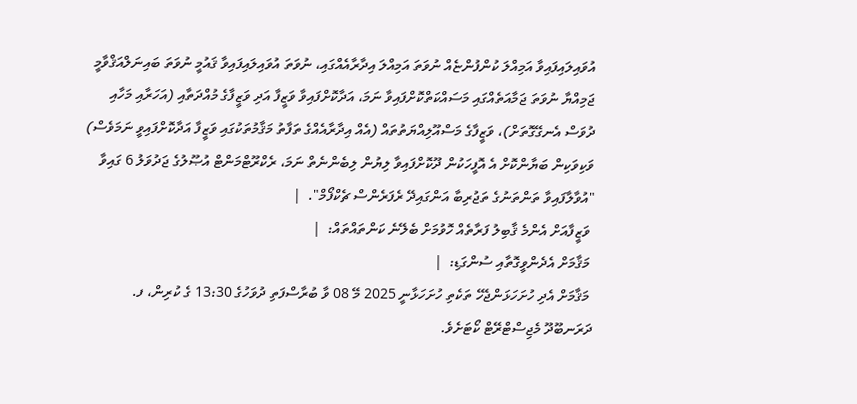އުވައިލައިފައިވާ އަމިއްލަ ކުންފުންޏެއް ނުވަތަ އަމިއްލަ އިދާރާއެއްގައި، ނުވަތަ އުވައިލައިފައިވާ ޤައުމީ ނުވަތަ ބައިނަލްއަޤްވާމީ ޖަމިއްޔާ ނުވަތަ ޖަމާއަތެއްގައި މަސައްކަތްކޮށްފައިވާ ނަމަ، އަދާކޮށްފައިވާ ވަޒީފާ އަދި ވަޒީފާގެ މުއްދަތާއި (އަހަރާއި މަހާއި ދުވަސް އެނގޭގޮތަށް)، ވަޒީފާގެ މަސްއޫލިއްޔަތުތައް (އެއް އިދާރާއެއްގެ ތަފާތު މަޤާމުތަކުގައި ވަޒީފާ އަދާކޮށްފައިވީ ނަމަވެސް) ވަކިވަކިން ބަޔާންކޮށް އެ އޮފީހަކުން ދޫކޮށްފައިވާ ލިޔުން ލިބެންނެތް ނަމަ، ރެކްރޫޓްމަންޓް އުޞޫލުގެ ޖަދުވަލު 6 ގައިވާ "އުވާލާފައިވާ ތަންތަނުގެ ތަޖުރިބާ އަންގައިދޭ ރެފަރެންސް ޗެކްފޯމް".  |
 ވަޒީފާއަށް އެންމެ ޤާބިލު ފަރާތެއް ހޮވުމަށް ބެލޭނެ ކަންތައްތައް:  |
 މަޤާމަށް އެދެންވީގޮތާއި ސުންގަޑި:  |
 މަޤާމަށް އެދި ހުށަހަޅަންޖެހޭ ތަކެތި ހުށަހަޅާނީ 2025 މޭ 08 ވާ ބުރާސްފަތި ދުވަހުގެ 13:30 ގެ ކުރިން، ފ. ދަރަނބޫދޫ މެޖިސްޓްރޭޓް ކޯޓަށެވެ.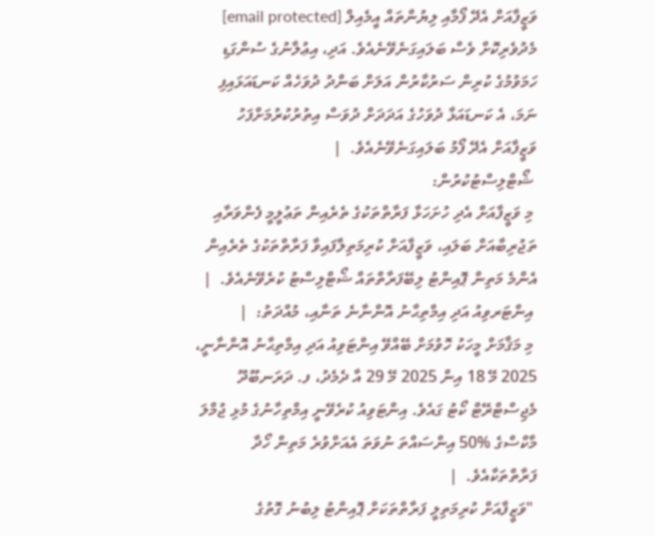ވަޒީފާއަށް އެދޭ ފޯމާއި ލިޔުންތައް އީމެއިލް [email protected] މެދުވެރިކޮށް ވެސް ބަލައިގަނެވޭނެއެވެ. އަދި، އިޢުލާނުގެ ސުންގަޑި ހަމަވުމުގެ ކުރިން ސަރުކާރުން އަލަށް ބަންދު ދުވަހެއް ކަނޑައަޅައިފި ނަމަ، އެ ކަނޑައަޅާ ދުވަހުގެ އަދަދަށް ދުވަސް އިތުރުކުރުމަށްފަހު ވަޒީފާއަށް އެދޭ ފޯމު ބަލައިގަނެވޭނެއެވެ.  |
 ޝޯޓްލިސްޓުކުރުން:
 މި ވަޒީފާއަށް އެދި ހުށަހަޅާ ފަރާތްތަކުގެ ތެރެއިން ތަޢުލީމީ ފެންވަރާއި ތަޖުރިބާއަށް ބަލައި، ވަޒީފާއަށް ކުރިމަތިލާފައިވާ ފަރާތްތަކުގެ ތެރެއިން އެންމެ މަތިން ޕޮއިންޓު ލިބޭފަރާތްތައް ޝޯޓްލިސްޓު ކުރެވޭނެއެވެ.  |
 އިންޓަރވިއު އަދި އިމްތިޙާނު އޮންނާނެ ތަނާއި، މުއްދަތު:  |
 މި މަޤާމަށް މީހަކު ހޮވުމަށް ބޭއްވޭ އިންޓަވިއު އަދި އިމްތިޙާނު އޮންނާނީ، 2025 މޭ 18 އިން 2025 މޭ 29 އާ ދެމެދު، ފ. ދަރަނބޫދޫ މެޖިސްޓްރޭޓް ކޯޓު ގައެވެ. އިންޓަވިއު ކުރެވޭނީ އިމްތިހާނުގެ މުޅި ޖުމްލަ މާކްސްގެ %50 އިންސައްތަ ނުވަތަ އެއަށްވުރެ މަތިން ހޯދާ ފަރާތްތަކާއެވެ.  |
 "ވަޒީފާއަށް ކުރިމަތިލީ ފަރާތްތަކަށް ޕޮއިންޓު ލިބުނު ގޮތުގެ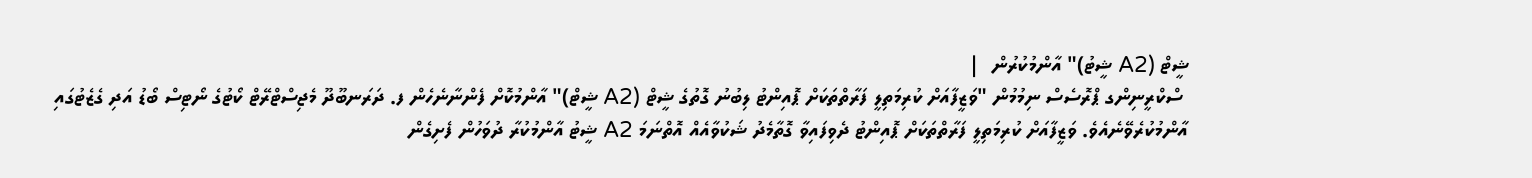ޝީޓް (A2 ޝީޓު)" އާންމުކުރުން  |
 ސްކްރީނިންގ ޕްރޮސެސް ނިމުމުން "ވަޒީފާއަށް ކުރިމަތިލީ ފަރާތްތަކަށް ޕޮއިންޓު ލިބުނު ގޮތުގެ ޝީޓް (A2 ޝީޓް)" އާންމުކޮށް ފެންނާނެހެން ފ. ދަރަނބޫދޫ މެޖިސްޓްރޭޓް ކޯޓުގެ ނޯޓިސް ބޯޑު އަދި ގެޒެޓުގައި އާންމުކުރެވޭނެއެވެ. ވަޒީފާއަށް ކުރިމަތިލީ ފަރާތްތަކަށް ޕޮއިންޓު ދެވިފައިވާ ގޮތާމެދު ޝަކުވާއެއް އޮތްނަމަ A2 ޝީޓު އާންމުކުރާ ދުވަހުން ފެށިގެން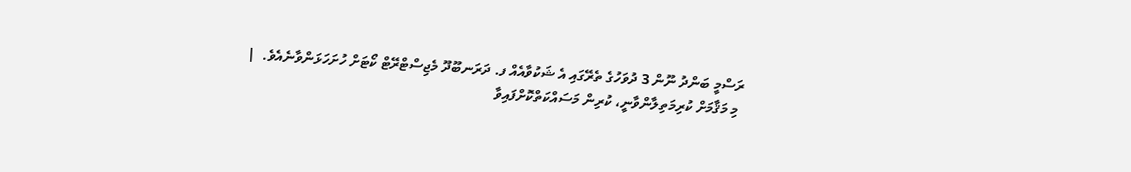ރަސްމީ ބަންދު ނޫން 3 ދުވަހުގެ ތެރޭގައި އެ ޝަކުވާއެއް ފ. ދަރަނބޫދޫ މެޖިސްޓްރޭޓް ކޯޓަށް ހުށަހަޅަންވާނެއެވެ.  |
 މި މަޤާމަށް ކުރިމަތިލާންވާނީ، ކުރިން މަސައްކަތްކޮށްފައިވާ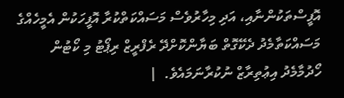އޮފީސްތަކުންނާއި، އަދި މިހާރުވެސް މަސައްކަތްކުރާ އޮފީހަކުން އެމީހެއްގެ މަސައްކަތާމެދު ދެކޭގޮތް ބަޔާންކޮށްދޭ ރެފްރީޒް ރިޕޯޓު މި ކޯޓުން ހޯދުމާމެދު އިޢުތިރާޒް ނުކުރާނަމައެވެ.  |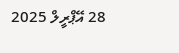28 އޭޕްރީލް 2025